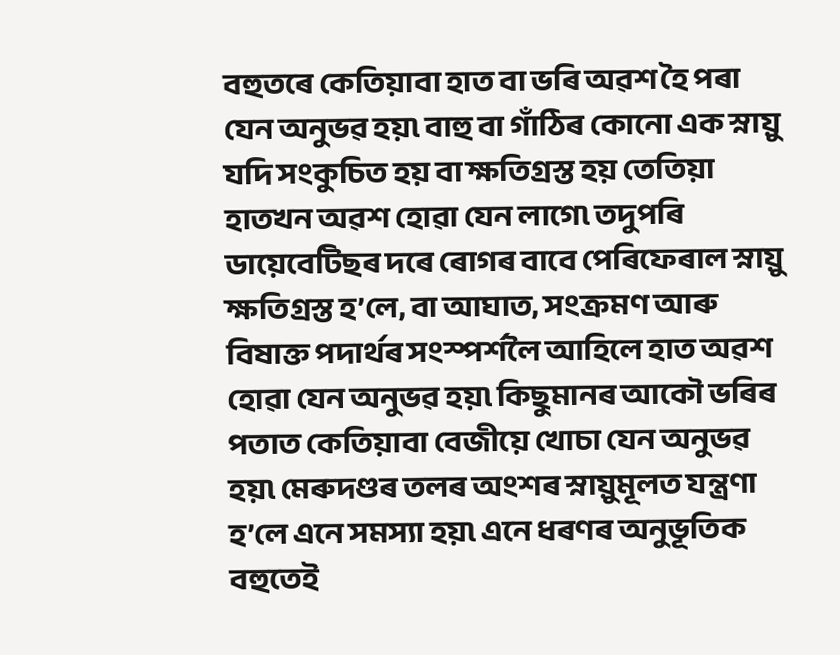বহুতৰে কেতিয়াবা হাত বা ভৰি অৱশ হৈ পৰা যেন অনুভৱ হয়৷ বাহু বা গাঁঠিৰ কোনো এক স্নায়ু যদি সংকুচিত হয় বা ক্ষতিগ্ৰস্ত হয় তেতিয়া হাতখন অৱশ হোৱা যেন লাগে৷ তদুপৰি ডায়েবেটিছৰ দৰে ৰোগৰ বাবে পেৰিফেৰাল স্নায়ু ক্ষতিগ্ৰস্ত হ’লে, বা আঘাত, সংক্ৰমণ আৰু বিষাক্ত পদাৰ্থৰ সংস্পৰ্শলৈ আহিলে হাত অৱশ হোৱা যেন অনুভৱ হয়৷ কিছুমানৰ আকৌ ভৰিৰ পতাত কেতিয়াবা বেজীয়ে খোচা যেন অনুভৱ হয়৷ মেৰুদণ্ডৰ তলৰ অংশৰ স্নায়ুমূলত যন্ত্ৰণা হ’লে এনে সমস্যা হয়৷ এনে ধৰণৰ অনুভূতিক বহুতেই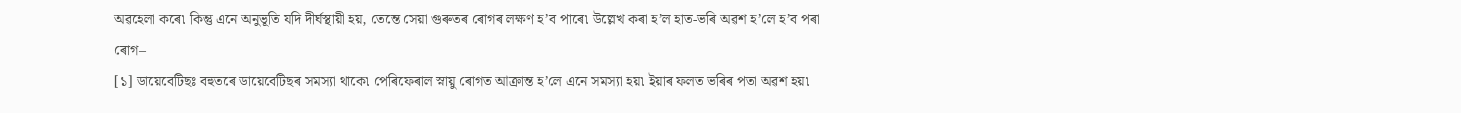অৱহেলা কৰে৷ কিন্তু এনে অনুভূতি যদি দীৰ্ঘস্থায়ী হয়, তেন্তে সেয়া গুৰুতৰ ৰোগৰ লক্ষণ হ’ব পাৰে৷ উল্লেখ কৰা হ’ল হাত-ভৰি অৱশ হ’লে হ’ব পৰা ৰোগ–
[১] ডায়েবেটিছঃ বহুতৰে ডায়েবেটিছৰ সমস্যা থাকে৷ পেৰিফেৰাল স্নায়ু ৰোগত আক্ৰান্ত হ’লে এনে সমস্যা হয়৷ ইয়াৰ ফলত ভৰিৰ পতা অৱশ হয়৷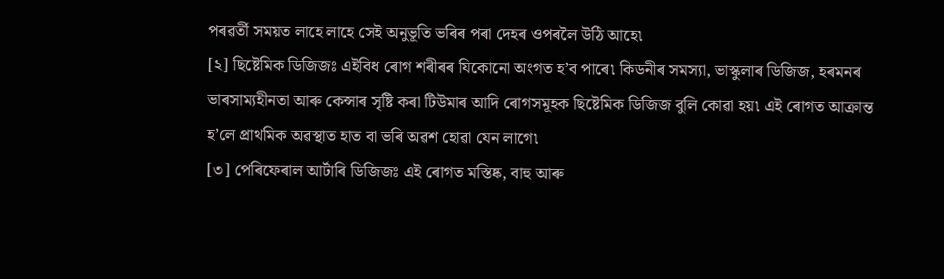পৰৱৰ্তী সময়ত লাহে লাহে সেই অনুভূতি ভৰিৰ পৰা দেহৰ ওপৰলৈ উঠি আহে৷
[২] ছিষ্টেমিক ডিজিজঃ এইবিধ ৰোগ শৰীৰৰ যিকোনো অংগত হ’ব পাৰে৷ কিডনীৰ সমস্যা, ভাস্কুলাৰ ডিজিজ, হৰমনৰ ভাৰসাম্যহীনতা আৰু কেন্সাৰ সৃষ্টি কৰা টিউমাৰ আদি ৰোগসমূহক ছিষ্টেমিক ডিজিজ বুলি কোৱা হয়৷ এই ৰোগত আক্ৰান্ত হ’লে প্ৰাথমিক অৱস্থাত হাত বা ভৰি অৱশ হোৱা যেন লাগে৷
[৩] পেৰিফেৰাল আৰ্টাৰি ডিজিজঃ এই ৰোগত মস্তিষ্ক, বাহু আৰু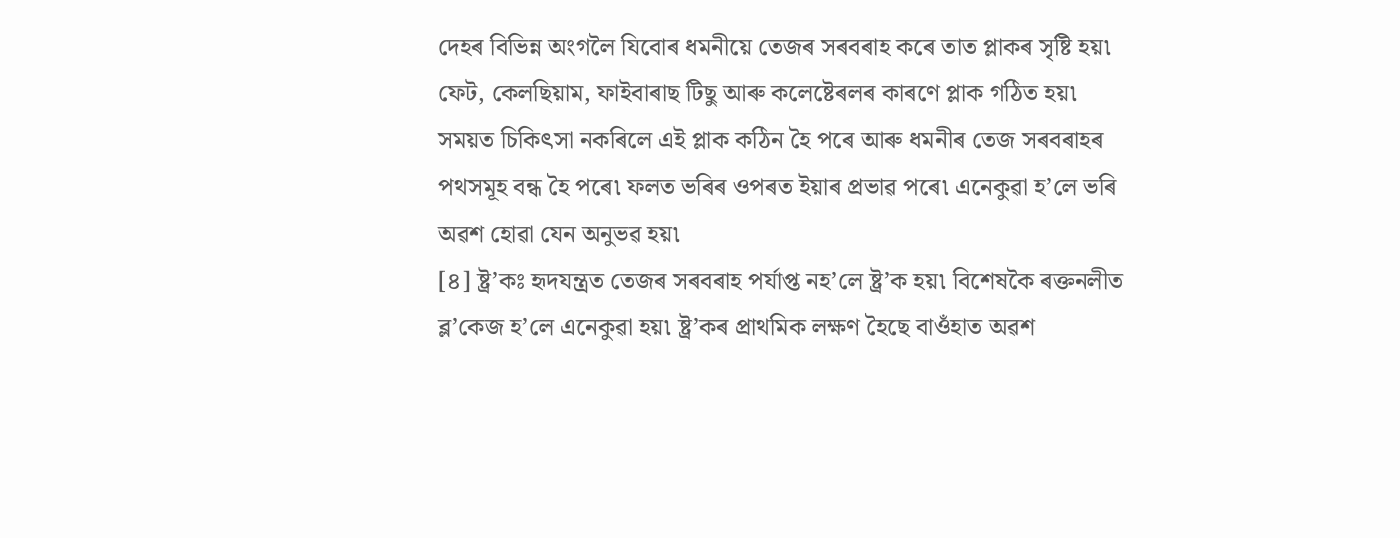দেহৰ বিভিন্ন অংগলৈ যিবোৰ ধমনীয়ে তেজৰ সৰবৰাহ কৰে তাত প্লাকৰ সৃষ্টি হয়৷ ফেট, কেলছিয়াম, ফাইবাৰাছ টিছু আৰু কলেষ্টেৰলৰ কাৰণে প্লাক গঠিত হয়৷ সময়ত চিকিৎসা নকৰিলে এই প্লাক কঠিন হৈ পৰে আৰু ধমনীৰ তেজ সৰবৰাহৰ পথসমূহ বন্ধ হৈ পৰে৷ ফলত ভৰিৰ ওপৰত ইয়াৰ প্ৰভাৱ পৰে৷ এনেকুৱা হ’লে ভৰি অৱশ হোৱা যেন অনুভৱ হয়৷
[৪] ষ্ট্ৰ’কঃ হৃদযন্ত্ৰত তেজৰ সৰবৰাহ পৰ্যাপ্ত নহ’লে ষ্ট্ৰ’ক হয়৷ বিশেষকৈ ৰক্তনলীত ব্ল’কেজ হ’লে এনেকুৱা হয়৷ ষ্ট্ৰ’কৰ প্ৰাথমিক লক্ষণ হৈছে বাওঁহাত অৱশ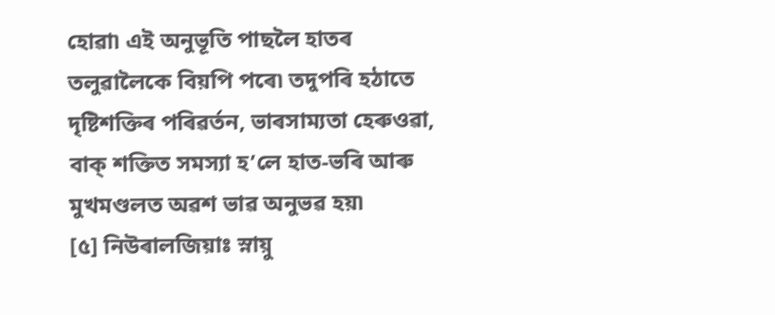হোৱা৷ এই অনুভূতি পাছলৈ হাতৰ তলুৱালৈকে বিয়পি পৰে৷ তদুপৰি হঠাতে দৃষ্টিশক্তিৰ পৰিৱৰ্তন, ভাৰসাম্যতা হেৰুওৱা, বাক্ শক্তিত সমস্যা হ’লে হাত-ভৰি আৰু মুখমণ্ডলত অৱশ ভাৱ অনুভৱ হয়৷
[৫] নিউৰালজিয়াঃ স্নায়ু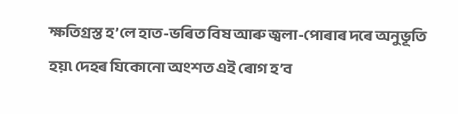ক্ষতিগ্ৰস্ত হ’লে হাত-ভৰিত বিষ আৰু জ্বলা-পোৰাৰ দৰে অনুভূতি হয়৷ দেহৰ যিকোনো অংশত এই ৰোগ হ’ব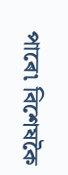পাৰে৷ বিশেষকৈ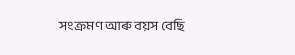সংক্ৰমণ আৰু বয়স বেছি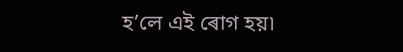হ’লে এই ৰোগ হয়৷